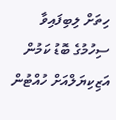ހިތަށް ލިބިފައިވާ ސިހުމުގެ ބޮޑު ކަމުން އަޒިކިޔަލްއަށް ހުއްޓުން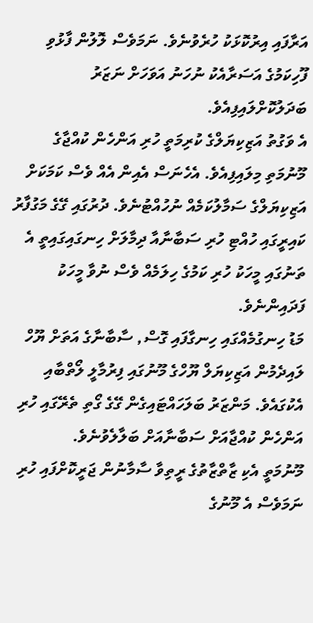އަރާފައި އިރުކޮޅަކު ހުރެވުނެވެ. ނަމަވެސް ލޮލުން ފާޅުވި ފޫހިކަމުގެ އަސަރާއެކު ނުހަނު އަވަހަށް ނަޒަރު ބަދަލުކޮށްލައިފިއެވެ.
އެ ވަގުތު އަޒިކިޔަލްގެ ކުރިމަތީ ހުރި އަންހެން ކުއްޖާގެ މޫނުމަތި މިލައިފިއެވެ. އެހެނަސް އެއިން އެއް ވެސް ކަމަކަށް އަޒިކިޔަލްގެ ސަމާލުކަމެއް ނުހުއްޓުނެވެ. ދުރުގައި ގޭގެ މަގުފާރު ކައިރީގައި ހުއްޓި ހުރި ސަބާނާއާ ދިމާލަށް ހިނގައިގައިތީ އެ ތަނުގައި މީހަކު ހުރި ކަމުގެ ހިލަމެއް ވެސް ނުވާ މީހަކު ފަދައިންނެވެ.
މަޑު ހިނގުމެއްގައި ހިނގާފައި ގޮސް, ސާބާނާގެ އަތަށް ޔޫހް ލައިދެމުން އަޒިކިޔަލް ޔޫހްގެ މޫނުގައި ފިރުމާލީ ލޯތްބާއި އެކުގައެވެ. މަންޒަރު ބަލަހައްޓައިގެން ގޭގެ ގޯތި ތެރޭގައި ހުރި އަންހެން ކުއްޖާއަށް ސަބާނާއަށް ބަލާލެވުނެވެ.
މޫނުމަތީ އެކި ޒާތްޒާތުގެ ރީތިވާ ސާމާނުން ޖަރީކޮށްފައި ހުރި ނަމަވެސް އެ މޫނުގެ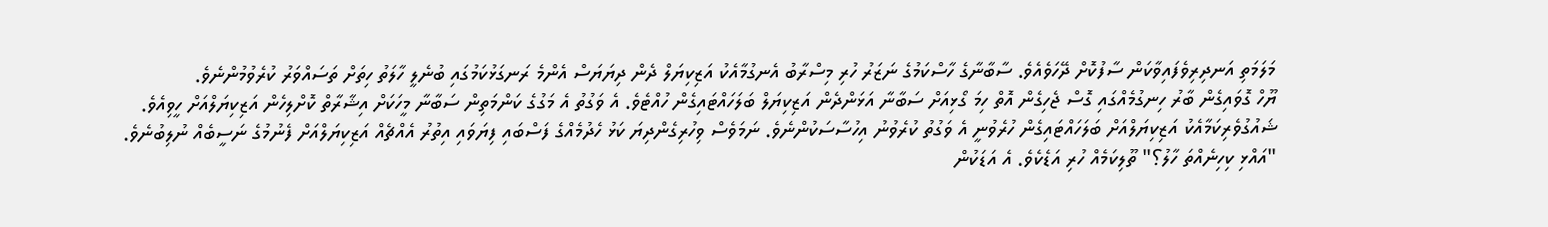މަލަމަތި އަނދިރިވެފައިވާކަން ސާފުކޮށް ދޭހަވެއެވެ. ސާބާނާގެ ހާސްކަމުގެ ނަޒަރު ހުރި މިސްރާބު އެނގުމާއެކު އަޒިކިޔަލް ދެން ދިޔަޔަސް އެންމެ ރަނގަޅުކަމުގައި ބުނެލީ ހާލަތު ހިތަށް ތަސައްވަރު ކުރެވުމުންނެވެ.
ޔޫހް ގޮވައިގެން ބާރު ހިނގުމެއްގައި ގޮސް ޖެހިގެން އޮތް ހިމަ ގޯޅިއަށް ސަބާނާ އަޅަންދެން އަޒިކިޔަލް ބަލަހައްޓައިގެން ހުއްޓެވެ. އެ ވަގުތު އެ މަގުގެ ކަންމަތިން ސަބާނާ މީހަކަށް އިޝާރާތް ކޮށްލިހެން އަޒިކިޔަލްއަށް ހީވިއެވެ. ޝައުގުވެރިކަމާއެކު އަޒިކިޔަލްއަށް ބަލަހައްޓައިގެން ހުރެވުނީ އެ ވަގުތު ކުރެވުނު އިހުސާސަކުންނެވެ. ނަމަވެސް ވިހުރިގެންދިޔަ ކަޅު ހެދުމެއްގެ ފަސްބައި ފިޔަވައި އިތުރު އެއްޗެއް އަޒިކިޔަލްއަށް ފެނުމުގެ ނަސީބެއް ނުލިބުނެވެ.
"އައްޅި ކިހިނެއްތަ ހާލު؟" ތޫލިކަމެއް ހުރި އަޑެކެވެ. އެ އަޑަކުން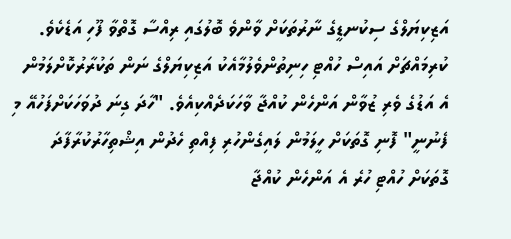އަޒިކިޔަލްގެ ސިކުނޑީގެ ނާރުތަކަށް ވާންވެ ބޮލުގައި ރިއްސާ ގޮތްވާ ފޫހި އަޑެކެވެ.
ކުރިމައްޗަށް އައިސް ހުއްޓި ހިނިތުންވެލުމާއެކު އަޒިކިޔަލްގެ ނަން ތަކުރާރުކޮށްލަމުން އެ އަޑުގެ ވެރި ޒުވާން އަންހެން ކުއްޖާ ވާހަކަދެއްކިއެވެ. "ހާދަ ގިނަ ދުވަހަކަށްފަހުއޭ މި ފެނުނީ" ފޮނި ގޮތަކަށް ހީލަމުން ލައިގެންހުރި ފިއްތި ހެދުން އިޝްތިހާރުކުރާފާދަ ގޮތަކަށް ހުއްޓި ހުރެ އެ އަންހެން ކުއްޖާ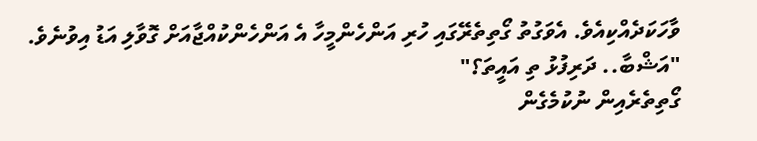ވާހަކަދެއްކިއެވެ. އެވަގުތު ގޯތިތެރޭގައި ހުރި އަންހެންމީހާ އެ އަންހެންކުއްޖާއަށް ގޮވާލި އަޑު އިވުނެވެ. "އަޝްބާ.. ދަރިފުޅު ތި އައީތަ؟"
ގޯތިތެރެއިން ނުކުމެގެން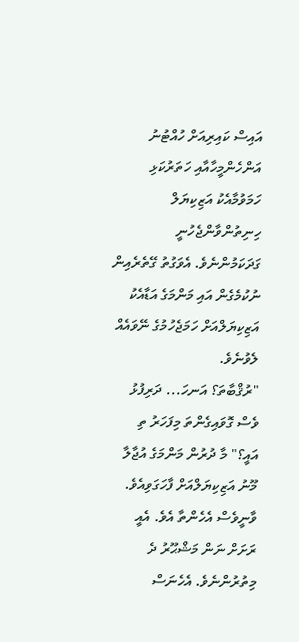އައިސް ކައިރިއަށް ހުއްޓުނު އަންހެންމީހާއާއި ހަތަރުކަޅި ހަމަވުމާއެކު އަޒިކިޔަލް ހިނިތުންވާންޖެހުނީ ގަދަކަމުންނެވެ. އެވަގުތު ގޭތެރެއިން ނުކުމެގެން އައި މަންމަގެ އަޑާއެކު އަޒިކިޔަލްއަށް ހަމަޖެހުމުގެ ނޭވައެއް ލެވުނެވެ.
"ރުޤްބާތަ؟ އަނހަ... ދަރިފުޅު ވެސް ގޮވައިގެންތަ މިފަހަރު ތި އައީ؟" މާ ދުރުން މަންމަގެ އުޖާލާ މޫނު އަޒިކިޔަލްއަށް ފާހަގަވިއެވެ. ވާނީވެސް އެހެންތާ އެވެ. އެއީ ރަށަށް ނަން މަޝްޙޫރު ދެ މިތުރުންނެވެ. އެހެނަސް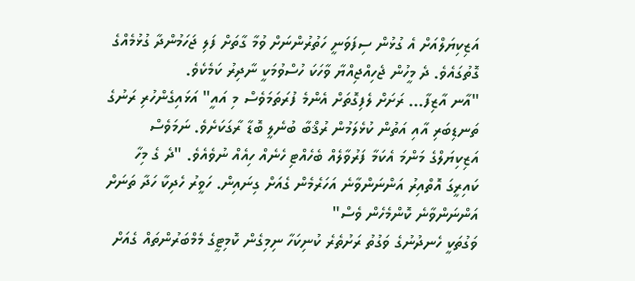އަޒިކިޔަލްއަށް އެ ގުޅުން ސިފަވަނީ ހަތުރުންނަށް ވުމާ ގާތަށް ފަލި ޖަހަމުންދާ ގުޅުމެއްގެ ގޮތުގައެވެ. ދެ މީހުން ޖެހިއްޖިއްޔާ ވާހަކަ ހުސްވުމަކީ ނާދިރު ކަމެކެވެ.
"އާނ އާޒިފާ... ރަށަށް ލެފިގޮތަށް އެންމެ ފުރަތަމަވެސް މި އައީ" އަޅައިގެންހުރި ރަނުގެ ތަނޑިބަރި އާއި އަތުން ކުޅެލަމުން ރުޤްބާ ބުނެލީ ބޮޑާ ރާގަކަށެވެ. ނަމަވެސް އަޒިކިޔަލްގެ މަންމަ އެކަމާ ފަރުވާލެއް ބެހެއްޓި ހެނެއް ހިއެއް ނުވެއެވެ. "ދެ ގެ މިހާ ކައިރީގަ އޮތްއިރު އަންނަންވާނެ އަހަރެމެން ގެއަށް ގިނައިން. ހަވީރު ހެދިކާ ހަދާ ތަނަށް އަންނަންވާނެ ކޮންމެހެން ވެސް"
ވަގުތަކީ ހެނދުނުގެ ވަގުތު ރަށުތެރެ ކުނިކަހާ ނިމިގެން ކޮމިޓީގެ މެމްބަރުންތައް ގެއަށް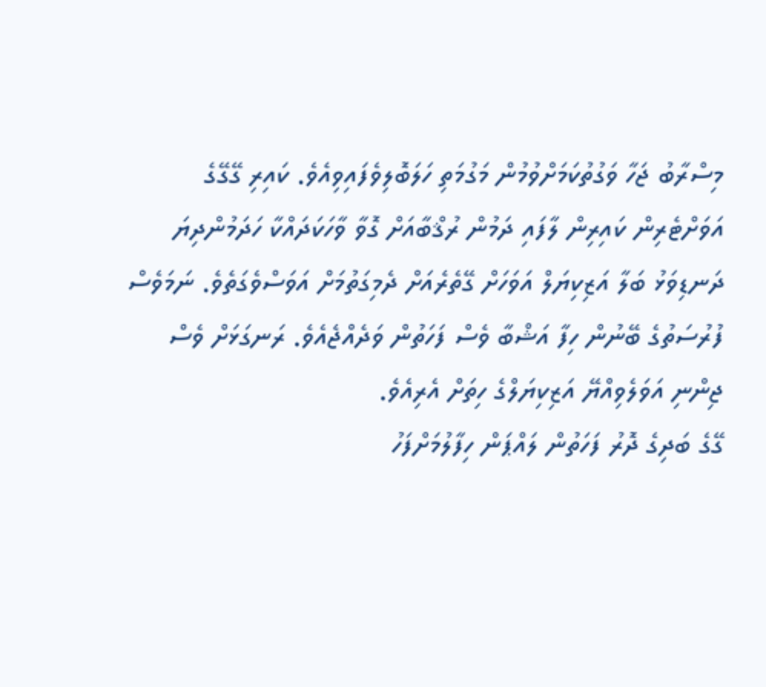މިސްރާބު ޖަހާ ވަގުތުކަމަށްވުމުން މަގުމަތި ހަލަބޮލިވެފައިވިއެވެ. ކައިރި ގޭގޭގެ އަވަށްޓެރިން ކައިރިން ލާފައި ދަމުން ރުޤްބާއަށް ގޮވާ ވާހަކަދައްކާ ހަދަމުންދިޔަ ދަނޑިވަޅު ބަލާ އަޒިކިޔަލް އަވަހަށް ގޭތެރެއަށް ދެމިގަތުމަށް އަވަސްވެގަތެވެ. ނަމަވެސް ފުރުސަތުގެ ބޭނުން ހިފާ އަޝްބާ ވެސް ފަހަތުން ވަދެއްޖެއެވެ. ރަނގަޅަށް ވެސް ޖިންނި އަވަލެވިއްޔޭ އަޒިކިޔަލްގެ ހިތަށް އެރިއެވެ.
ގޭގެ ބަދިގެ ދޮރު ފަހަތުން ލައްޕަން ހިފާލުމަށްފަހު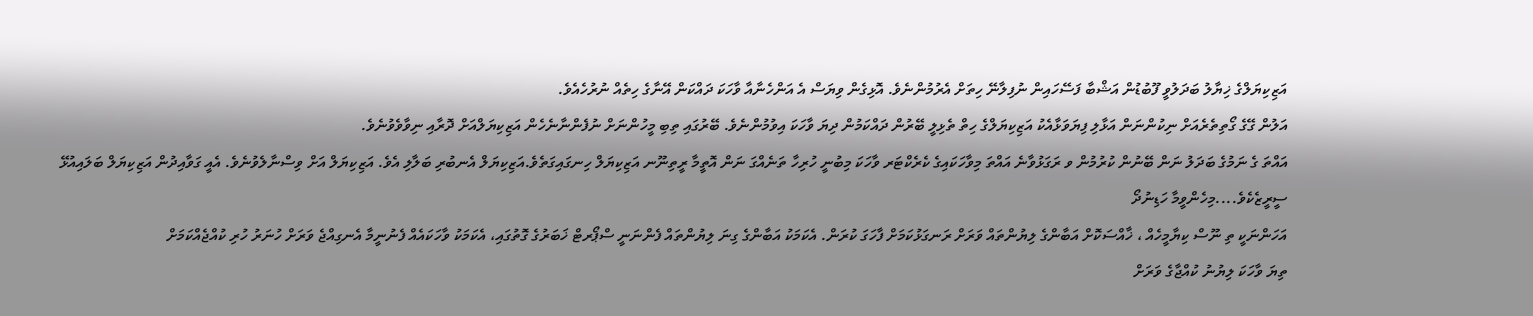އަޒިކިޔަލްގެ ޚިޔާލު ބަދަލުވީ ފޫބުޑުން އަޝްބާ ފަސޭހައިން ނުފިލާނޭ ހިތަށް އެރުމުންނެވެ. އޮޅިގެން ވިޔަސް އެ އަންހެނާއާ ވާހަކަ ދައްކަން އޭނާގެ ހިތެއް ނުރުހެއެވެ.
އަލުން ގޭގެ ގޯތިތެރެއަށް ނިކުންނަން އަޅާލި ފިޔަވަޅާއެކު އަޒިކިޔަލްގެ ހިތް ތެޅިލީ ބޭރުން ދައްކަމުން ދިޔަ ވާހަކަ އިވުމުންނެވެ. ބޭރުގައި ތިބި މީހުންނަށް ނުފެންނާނެހެން އަޒިކިޔަލްއަށް ދޮރާއި ނިވާވެވުނެވެ.
އައްތަ ގެ ނަމުގެ ބަދަލު ނަން ބޭނުން ކުރުމުން ވ ރަގަޅުވާނެ އައްތަ މިވާހަކައިގެ ކެރެކްޓަރ ވާހަކަ މިބުނީ ހުރިހާ ތަނެއްގަ ނަން އޮތީމާ ރީތިނޫނ އަޒިކިޔަލް ހިނގައިގަތެވެ.އަޒިކިޔަލް އެނބުރި ބަލާލި އެވެ. އަޒިކިޔަލް އަށް ވިސްނާލެވުނެވެ. އެއީ ގަވާއިދުން އަޒިކިޔަލް ބަލައިއުޅޭ ސީރީޒެކެވެ....މިހެންވީމާ ހަޑިނުދޯ
އަހަންނަކީ ތި ނޫސް ކިޔާމީހެއް ، ޚާއްސަކޮށް އަބާންގެ ލިޔުންތައް ވަރަށް ރަނގަޅުކަމަށް ފާހަގަ ކުރަން. އެކަމަކު އަބާންގެ ގިނަ ލިޔުންތައް ފެންނަނީ ސްޕޯރޓް ޚަބަރުގެ ގޮތުގައި، އެކަމަކު ވާހަކައެއް ފެނުނީމާ އެނގިއްޖެ ވަރަށް ހުނަރު ހުރި ކުއްޖެއްކަމަށް
ތިޔަ ވާހަކަ ލިޔުނު ކުއްޖާގެ ވަރަށް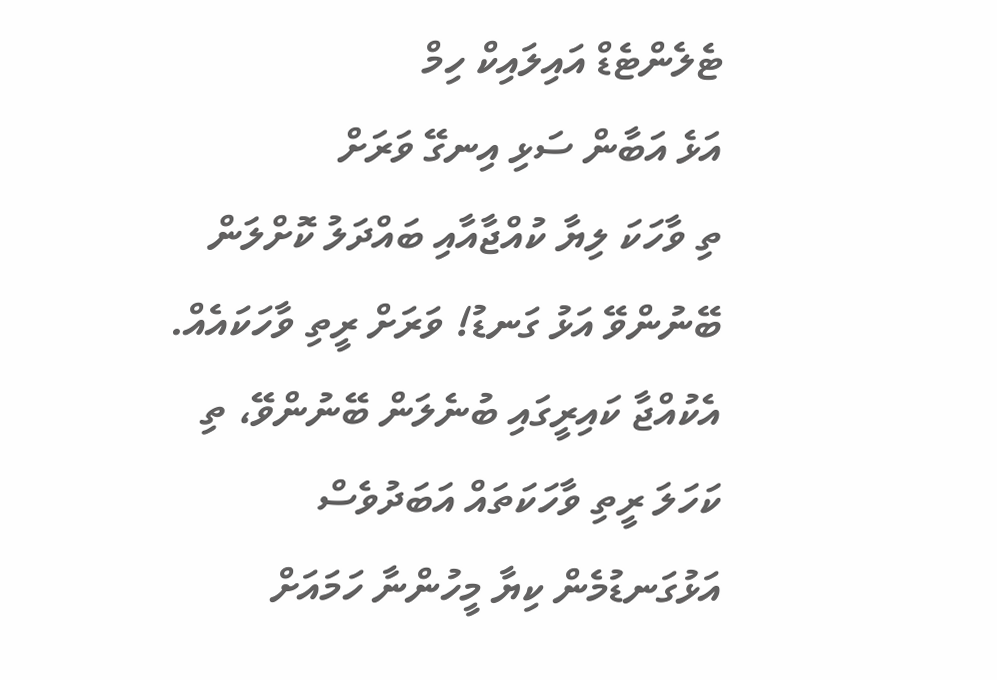ޓެލެންޓެޑް އައިލައިކް ހިމް
އަޅެ އަބާން ސަޅި އިނގޭ ވަރަށް
ތި ވާހަކަ ލިޔާ ކުއްޖާއާއި ބައްދަލު ކޮށްލަން ބޭނުންވޭ އަޅު ގަނޑު! ވަރަށް ރީތި ވާހަކައެއް. އެކުއްޖާ ކައިރީގައި ބުނެލަން ބޭނުންވޭ، ތި ކަހަލަ ރީތި ވާހަކަތައް އަބަދުވެސް އަޅުގަނޑުމެން ކިޔާ މީހުންނާ ހަމައަށް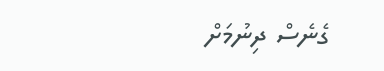ގެނެސް ދިނުމަށް